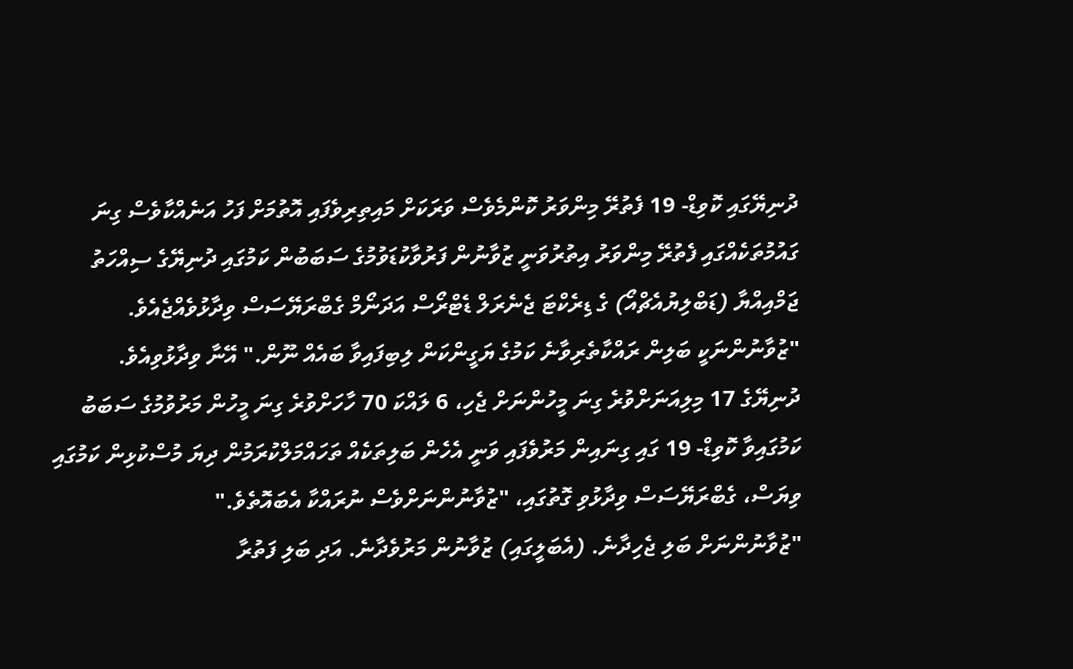ދުނިޔޭގައި ކޮވިޑް- 19 ފެތުރޭ މިންވަރު ކޮންމެވެސް ވަރަކަށް މައިތިރިވެފައި އޮތުމަށް ފަހު އަނެއްކާވެސް ގިނަ ގައުމުތަކެއްގައި ފެތުރޭ މިންވަރު އިތުރުވަނީ ޒުވާނުން ފަރުވާކުޑަވުމުގެ ސަބަބުން ކަމުގައި ދުނިޔޭގެ ސިއްހަތު ޖަމްއިއްޔާ (ޑަބްލިޔުއެޗްއޯ) ގެ ޑިރެކްޓަ ޖެނެރަލް ޑެޓްރޯސް އަދަނޯމް ގެބްރަޔޭސަސް ވިދާޅުވެއްޖެއެވެ.
"ޒުވާނުންނަކީ ބަލިން ރައްކާތެރިވާނެ ކަމުގެ ޔަގީންކަން ލިބިފައިވާ ބައެއް ނޫން." އޭނާ ވިދާޅުވިއެވެ.
ދުނިޔޭގެ 17 މިލިއަނަށްވުރެ ގިނަ މީހުންނަށް ޖެހި، 6 ލައްކަ 70 ހާހަށްވުރެ ގިނަ މީހުން މަރުވުމުގެ ސަބަބު ކަމުގައިވާ ކޮވިޑް- 19 ގައި ގިނައިން މަރުވެފައި ވަނީ އެހެން ބަލިތަކެއް ތަހައްމަލްކުރަމުން ދިޔަ މުސްކުޅިން ކަމުގައި ވިޔަސް، ގެބްރަޔޭސަސް ވިދާޅުވި ގޮތުގައި، "ޒުވާނުންނަށްވެސް ނުރައްކާ އެބައޮތެވެ."
"ޒުވާނުންނަށް ބަލި ޖެހިދާނެ. (އެބަލީގައި) ޒުވާނުން މަރުވެދާނެ. އަދި ބަލި ފަތުރާ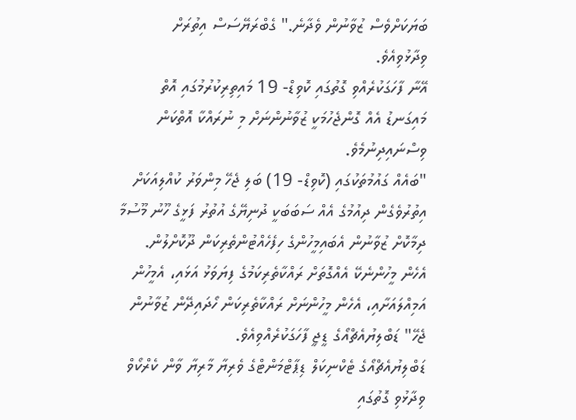ބަޔަކަށްވެސް ޒުވާނުން ވެދާނެ." ގެބްރަޔޭސަސް އިތުރަށް ވިދާޅުވިއެވެ.
އޭނާ ފާހަގަކުރެއްވި ގޮތުގައި ކޮވިޑް- 19 މައިތިރިކުރުމުގައި އޮތް މައިގަނޑު އެއް ގޮންޖެހުމަކީ ޒުވާނުންނަށް މި ނުރައްކާ އޮތްކަން ވިސްނައިދިނުމެވެ.
"ބައެއް ގައުމުތަކުގައި (ކޮވިޑް- 19) ބަލި ޖެހޭ މިންވަރު ކުއްލިއަކަށް އިތުރުވެގެން ދިއުމުގެ އެއް ސަބަބަކީ ދުނިޔޭގެ އުތުރު ފަޅީގެ ހޫނު މޫސުމާ ދިމާކޮށް ޒުވާނުން އެބައިމީހުންގެ ހިފެހެއްޓުންތެރިކަން ދޫކޮށްލުން. އެހެން މީހުންނެކޭ އެއްގޮތަށް ރައްކާތެރިކަމުގެ ފިޔަވަޅު އަޅައި، އެމީހުން އަމިއްލައަށާއި، އެހެން މީހުންނަށް ރައްކާތެރިކަން ހޯދައިދޭން ޒުވާނުން ޖެހޭ" ޑަބްލިޔުއެޗްއޯގެ ޑީޖީ ފާހަގަކުރެއްވިއެވެ.
ޑަބްލިޔުއެޗްއޯގެ ޓެކްނިކަލް ޑިޕާޓްމަންޓްގެ ވެރިޔާ މާރިޔާ ވާން ކެރްކޯވް ވިދާޅުވި ގޮތުގައި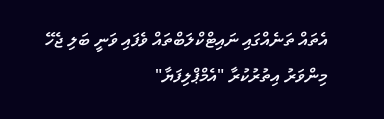އެތައް ތަނެއްގައި ނައިޓްކްލަބްތައް ވެފައި ވަނީ ބަލި ޖެހޭ މިންވަރު އިތުރުކުރާ "އެމްޕްލިފަޔާ"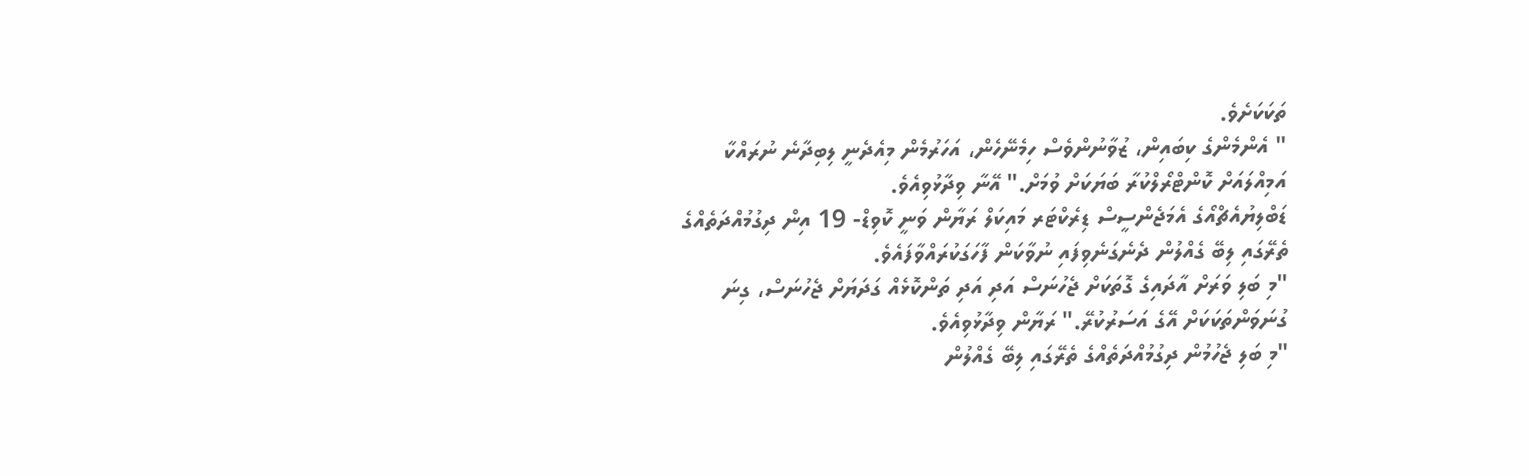ތަކަކަށެވެ.
" އެންމެންގެ ކިބައިން، ޒުވާނުންވެސް ހިމެނޭހެން، އަހަރުމެން މިއެދެނީ ލިބިދާނެ ނުރައްކާ އަމިއްލައަށް ކޮންޓްރޯލްކުރާ ބަޔަކަށް ވުމަށް." އޭނާ ވިދާޅުވިއެވެ.
ޑަބްލިޔުއެޗްއޯގެ އެމަޖެންސީސް ޑިރެކްޓަރ މައިކަލް ރަޔާން ވަނީ ކޮވިޑް- 19 އިން ދިގުމުއްދަތެއްގެ ތެރޭގައި ލިބޭ ގެއްލުން ދެނެގަނެވިފައި ނުވާކަން ފާހަގަކުރައްވާފައެވެ.
"މި ބަލި ވަރަށް އާދައިގެ ގޮތަކަށް ޖެހުނަސް އަދި އަދި ތަންކޮޅެއް ގަދަޔަށް ޖެހުނަސް، ގިނަ ގުނަވަންތަކަކަށް އޭގެ އަސަރުކުރޭ." ރަޔާން ވިދާޅުވިއެވެ.
"މި ބަލި ޖެހުމުން ދިގުމުއްދަތެއްގެ ތެރޭގައި ލިބޭ ގެއްލުން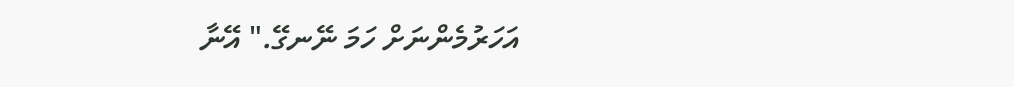އަހަރުމެންނަށް ހަމަ ނޭނގޭ." އޭނާ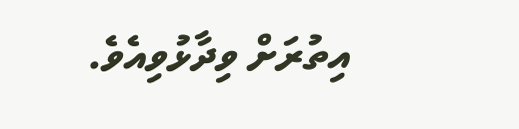އިތުރަށް ވިދާޅުވިއެވެ.